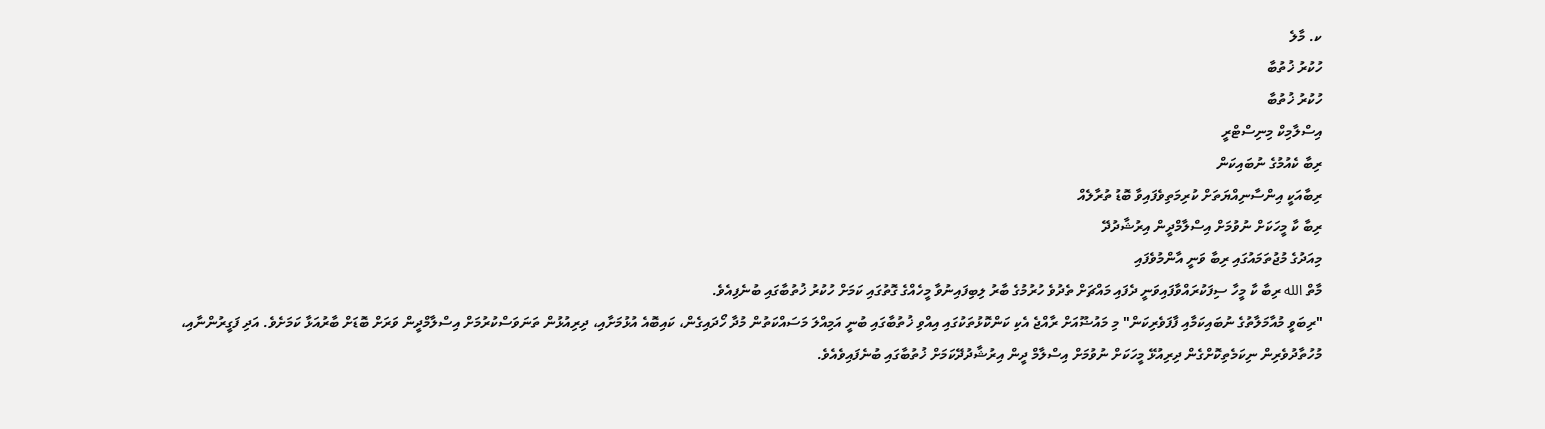ކ. މާލެ
ހުކުރު ޚުތުބާ
ހުކުރު ޚުތުބާ
އިސްލާމިކް މިނިސްޓްރީ
ރިބާ ކެއުމުގެ ނުބައިކަން
ރިބާއަކީ އިންސާނިއްޔަތަށް ކުރިމަތިވެފައިވާ ބޮޑު ތުރާލެއް
ރިބާ ކާ މީހަކަށް ނުވުމަށް އިސްލާމްދީން އިރުޝާދުދޭ
މިއަދުގެ މުޖުތަމައުގައި ރިބާ ވަނީ އާންމުވެފައި
މާތް الله ރިބާ ކާ މީހާ ސިފަކުރައްވާފައިވަނީ ދެފައި މައްޗަށް ތެދުވެ ހުރުމުގެ ބާރު ލިބިފައިނުވާ މީހެއްގެ ގޮތުގައި ކަމަށް ހުކުރު ޚުތުބާގައި ބުނެފިއެވެ.
"ރިބަވީ މުއާމަލާތުގެ ނުބައިކަމާއި ފާފަވެރިކަން" މި މައުޟޫއަށް ރާއްޖެ އެކި ކަންކޮޅުތަކުގައި އިއްވި ޚުތުބާގައި ބުނީ އަމިއްލަ މަސައްކަތުން މުދާ ހޯދައިގެން، ކައިބޮއެ އުޅުމަށާއި، ދިރިއުޅުން ތަނަވަސްކުރުމަށް އިސްލާމްދީން ވަރަށް ބޮޑަށް ބާރުއަޅާ ކަމަށެވެ. އަދި ފަގީރުންނާއި، މުހުތާދުވެރިން ނިކަމެތިކޮށްގެން ދިރިއުޅޭ މީހަކަށް ނުވުމަށް އިސްލާމް ދީން އިރުޝާދުދޭކަމަށް ޚުތުބާގައި ބުނެފައިވެއެވެ.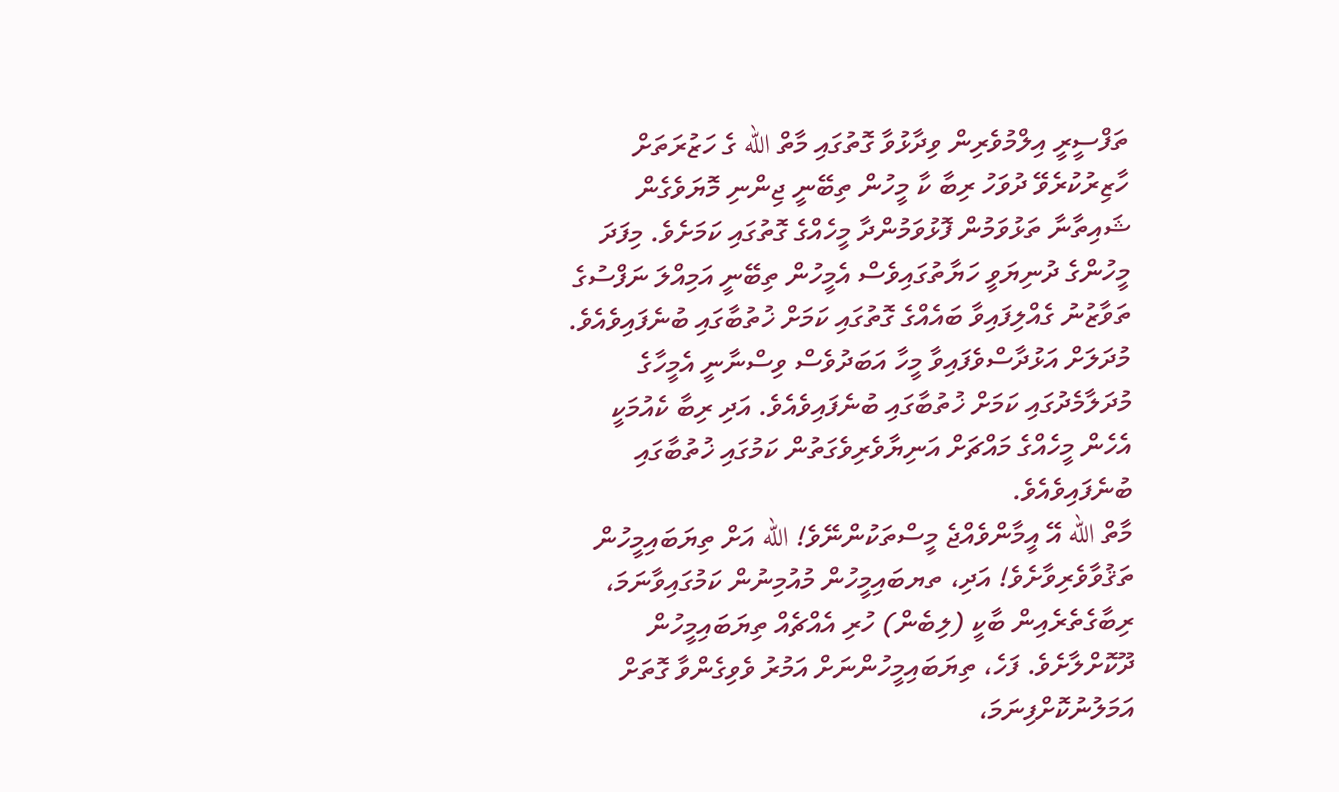ތަފްސީރީ އިލްމުވެރިން ވިދާޅުވާ ގޮތުގައި މާތް الله ގެ ހަޒުރަތަށް ހާޒިރުކުރެވޭ ދުވަހު ރިބާ ކާ މީހުން ތިބޭނީ ޖިންނި މޮޔަވެގެން ޝައިތާނާ ތަޅުވަމުން ފޮޅުވަމުންދާ މީހެއްގެ ގޮތުގައި ކަމަށެވެ. މިފަދަ މީހުންގެ ދުނިޔަވީ ހަޔާތުގައިވެސް އެމީހުން ތިބޭނީ އަމިއްލަ ނަފްސުގެ ތަވާޒުނު ގެއްލިފައިވާ ބައެއްގެ ގޮތުގައި ކަމަށް ޚުތުބާގައި ބުނެފައިވެއެވެ. މުދަލަށް އަޅުދާސްވެފައިވާ މީހާ އަބަދުވެސް ވިސްނާނީ އެމީހާގެ މުދަލާމެދުގައި ކަމަށް ޚުތުބާގައި ބުނެފައިވެއެވެ. އަދި ރިބާ ކެއުމަކީ އެހެން މީހެއްގެ މައްޗަށް އަނިޔާވެރިވެގަތުން ކަމުގައި ޚުތުބާގައި ބުނެފައިވެއެވެ.
މާތް الله އޭ އީމާންވެއްޖެ މީސްތަކުންނޭވެ! الله އަށް ތިޔަބައިމީހުން ތަޤުވާވެރިވާށެވެ! އަދި، ތޔބައިމީހުން މުއުމިނުން ކަމުގައިވާނަމަ، ރިބާގެތެރެއިން ބާކީ (ލިބެން) ހުރި އެއްޗެއް ތިޔަބައިމީހުން ދޫކޮށްލާށެވެ. ފަހެ، ތިޔަބައިމީހުންނަށް އަމުރު ވެވިގެންވާ ގޮތަށް އަމަލުނުކޮށްފިނަމަ،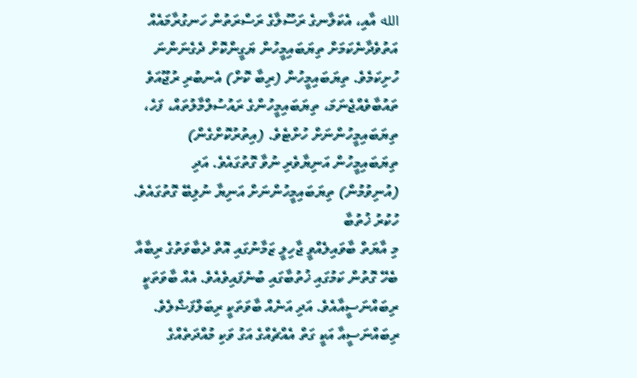الله އާއި، އެކަލާނގެ ރަސޫލާގެ ރަސްރަތުން ހަނގުރާމައެއް އަތުވެދާނެކަމަށް ތިޔަބައިމީހުން ޔަގީންކޮށް ދެގެނަންނަ ހުށިކަމެވެ. ތިޔަބައިމީހުން (ރިބާ ކޮށް) އެނބުރި ރުޖޫއަވެ ތައުބާވެއްޖެނަމަ، ތިޔަބައިމީހުންގެ ރައުސުލްމާލުތައް، ފަހެ، ތިޔަބައިމީހުންނަށް ހުށްޓެވެ. (އިތުރުކޮށްގެން) ތިޔަބައިމީހުން އަނިޔާވެރި ނުވާ ގޮތުގައެވެ. އަދި (އުނިވުމުން) ތިޔަބައިމީހުންނަށް އަނިޔާ ނުލިބޭ ގޮތުގައެވެ.
ހުކުރު ޚުތުބާ
މި އާޔަތް ބާވައިލެއްވީ ޖާހިލީ ޒަމާނުގައި އޮތް ދެބާވަތުގެ ރިބާއާ ބެހޭ ގޮތުން ކަމުގައި ޚުތުބާގައި ބުނެފައިވެއެވެ. އެއް ބާވަތަކީ ރިބައްނަސީއާއެވެ. އަދި އަނެއް ބާވަތަކީ ރިބަލްފަޟްލެވެ.
ރިބައްނަސީއާ އަކީ ގަތް އެއްޗެއްގެ އަގު ވަކި މުއްދަތެއްގެ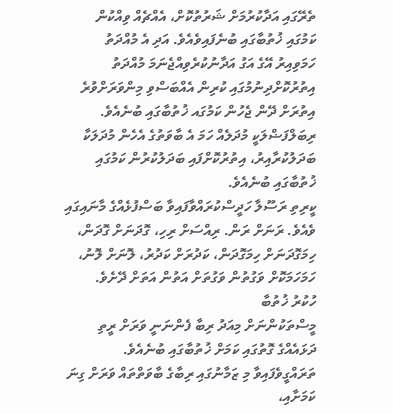ތެރޭގައި އަދާކުރުމަށް ޝަރުތުކޮށް، އެއްޗެއް ވިއްކުން ކަމުގައި ޚުތުބާގައި ބުނެފައިވެއެވެ. އަދި އެ މުއްދަތު ހަމަވިއިރު އޭގެ އަގު އަދާނުކުރެވިއްޖެނަމަ މުއްދަތު އިތުރުކޮށްދިނުމުގައި ކުރިން އެއްބަސްވި މިންވަރަށްވުރެ އިތުރަށް ދޭން ޖެހުން ކަމުގައ ޚުތުބާގައި ބުނެއެވެ. ރިބަލްފަޟްލަކީ މުދަލެއް ހަމަ އެ ބާވަތުގެ އެހެން މުދަލަކާ ބަދަލުކުރާއިރު، އިތުރުކޮށްފައި ބަދަލުކުރުން ކަމުގައި ޚުތުބާގައި ބުނެއެވެ.
ކީރިތި ރަސޫލާ ހަދީސްކުރައްވާފައިވާ ބަސްފުޅެއްގެ މާނައިގައި ވެއެވެ. ރަނަށް ރަން. ރިއްސަށް ރިހި، ގޮދަނަށް ގޮދަން، ހިމަގޮދަނަށް ހިމަގޮދަން، ކަދުރަށް ކަދުރު، ލޮނަށް ލޮނު، ހަމަހަމަކޮށް ވަގުތުން ވަގުތަށް އަތުން އަތަށް ދޭށެވެ.
ހުކުރު ޚުތުބާ
މީސްތަކުންނަށް މިއަދު ރިބާ ފެންނަނީ ވަރަށް ރީތި ދަޅައެއްގެ ގޮތުގައި ކަމަށް ޚުތުބާގައި ބުނެއެވެ. ތަރައްގީވެފައިވާ މި ޒަމާނުގައި ރިބާގެ ބާވަތްތައް ވަރަށް ގިނަ ކަމަށާއި،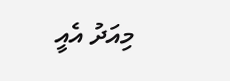މިއަދު އެއީ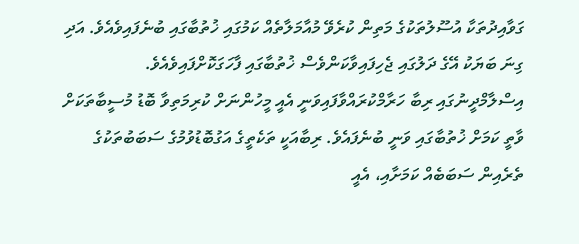ގަވާއިދުތަކާ އުސޫލުތަކުގެ މަތިން ކުރެވޭ މުއާމަލާތެއް ކަމުގައި ޚުތުބާގައި ބުނެފައިވެއެވެ. އަދި ގިނަ ބަޔަކު އޭގެ ދަލުގައި ޖެހިފައިވާކަންވެސް ޚުތުބާގައި ފާހަގަކޮށްފައިވެއެވެ.
އިސްލާމްދީނުގައި ރިބާ ހަރާމްކުރައްވާފައިވަނީ އެއީ މީހުންނަށް ކުރިމަތިވާ ބޮޑު މުސީބާތަކަށް ވާތީ ކަމަށް ޚުތުބާގައި ވަނީ ބުނެފައެވެ. ރިބާއަކީ ތަކެތީގެ އަގުބޮޑުވުމުގެ ސަބަބުތަކުގެ ތެރެއިން ސަބަބެއް ކަމަށާއި، އެއީ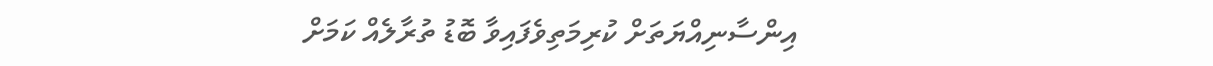އިންސާނިއްޔަތަށް ކުރިމަތިވެފައިވާ ބޮޑު ތުރާލެއް ކަމަށް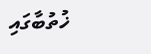ޚުތުބާގައި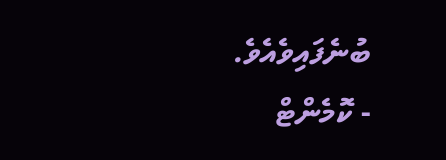ބުނެފައިވެއެވެ.
- ކޮމެންޓް